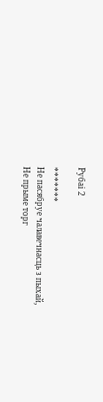Рубаi 2

*******
Не пасябруе чалавечнасць з пыхай,
Не прыме торг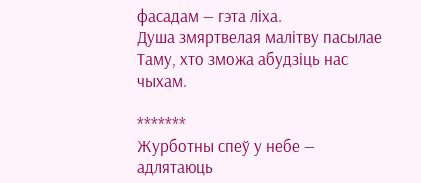фасадам — гэта ліха.
Душа змяртвелая малітву пасылае
Таму, хто зможа абудзіць нас чыхам.

*******
Журботны спеў у небе — адлятаюць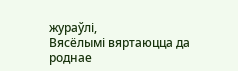жураўлі,
Вясёлымі вяртаюцца да роднае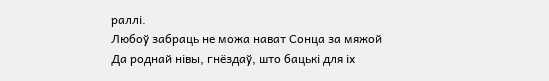раллі.
Любоў забраць не можа нават Сонца за мяжой
Да роднай нівы, гнёздаў, што бацькі для іх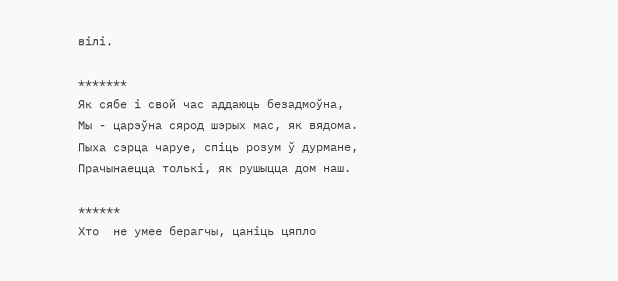вілі.

*******
Як сябе і свой час аддаюць безадмоўна,
Мы - царэўна сярод шэрых мас, як вядома.
Пыха сэрца чаруе, спіць розум ў дурмане,
Прачынаецца толькі, як рушыцца дом наш.

******
Хто  не умее берагчы, цаніць цяпло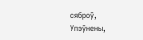сяброў,
Упэўнены,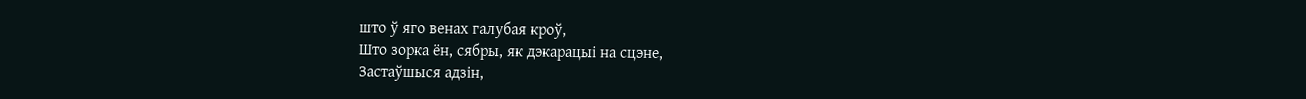што ў яго венах галубая кроў,
Што зорка ён, сябры, як дэкарацыі на сцэне,
Застаўшыся адзін,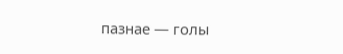пазнае — голы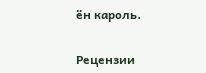ён кароль.


Рецензии